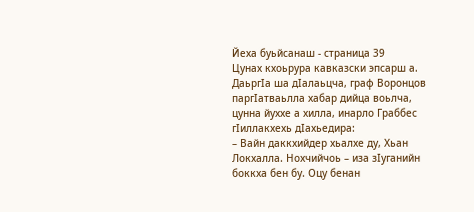Йеха буьйсанаш - страница 39
Цунах кхоьрура кавказски эпсарш а. ДаьргIа ша дIалаьцча, граф Воронцов паргIатваьлла хабар дийца воьлча, цунна йуххе а хилла, инарло Граббес гIиллакхехь дIахьедира:
– Вайн даккхийдер хьалхе ду, Хьан Локхалла. Нохчийчоь – иза зIуганийн боккха бен бу. Оцу бенан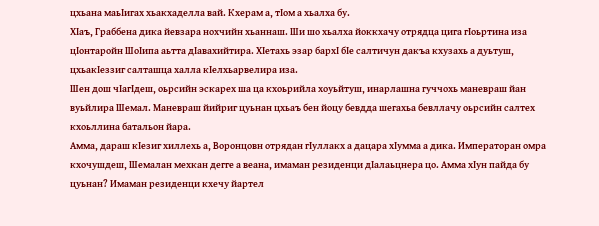цхьана маьIигах хьакхаделла вай. Кхерам а, тIом а хьалха бу.
ХIаъ, Граббена дика йевзара нохчийн хьаннаш. Ши шо хьалха йоккхачу отрядца цига гIоьртина иза цIонтаройн ШоIипа аьтта дIавахийтира. ХIетахь эзар бархI бIе салтичун дакъа кхузахь а дуьтуш, цхьакIеззиг салташца халла кIелхьарвелира иза.
Шен дош чIагIдеш, оьрсийн эскарех ша ца кхоьрийла хоуьйтуш, инарлашна гуччохь маневраш йан вуьйлира Шемал. Маневраш йийриг цуьнан цхьаъ бен йоцу бевдда шегахьа бевллачу оьрсийн салтех кхоьллина батальон йара.
Амма, дараш кIезиг хиллехь а, Воронцовн отрядан гIуллакх а дацара хIумма а дика. Императоран омра кхочушдеш, Шемалан мехкан дегге а веана, имаман резиденци дIалаьцнера цо. Амма хIун пайда бу цуьнан? Имаман резиденци кхечу йартел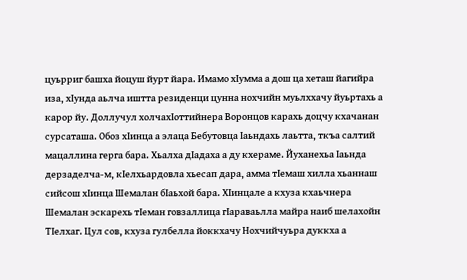цуьрриг башха йоцуш йурт йара. Имамо хIумма а дош ца хеташ йагийра иза, хIунда аьлча иштта резиденци цунна нохчийн муьлххачу йуьртахь а карор йу. Доллучул холчахIоттийнера Воронцов карахь доцчу кхачанан сурсаташа. Обоз хIинца а элаца Бебутовца Iаьндахь лаьтта, ткъа салтий мацаллина герга бара. Хьалха дIадаха а ду кхераме. Йуханехьа Iаьнда дерзаделча-м, кIелхьардовла хьесап дара, амма тIемаш хилла хьаннаш сийсош хIинца Шемалан бIаьхой бара. ХIинцале а кхуза кхаьчнера Шемалан эскарехь тIеман говзаллица гIараваьлла майра наиб шелахойн ТIелхаг. Цул сов, кхуза гулбелла йоккхачу Нохчийчуьра дуккха а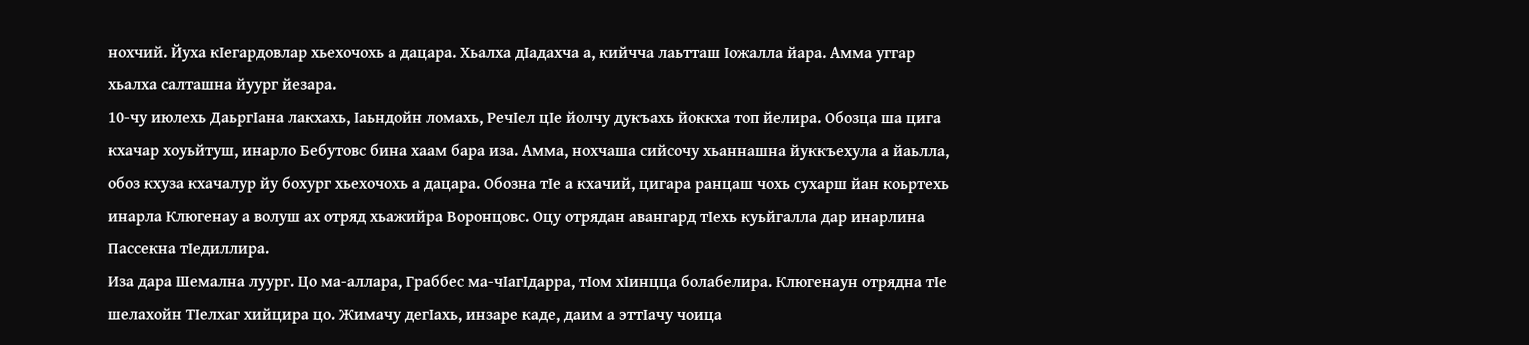нохчий. Йуха кIегардовлар хьехочохь а дацара. Хьалха дIадахча а, кийчча лаьтташ Iожалла йара. Амма уггар хьалха салташна йуург йезара.
10-чу июлехь ДаьргIана лакхахь, Iаьндойн ломахь, РечIел цIе йолчу дукъахь йоккха топ йелира. Обозца ша цига кхачар хоуьйтуш, инарло Бебутовс бина хаам бара иза. Амма, нохчаша сийсочу хьаннашна йуккъехула а йаьлла, обоз кхуза кхачалур йу бохург хьехочохь а дацара. Обозна тIе а кхачий, цигара ранцаш чохь сухарш йан коьртехь инарла Клюгенау а волуш ах отряд хьажийра Воронцовс. Оцу отрядан авангард тIехь куьйгалла дар инарлина Пассекна тIедиллира.
Иза дара Шемална луург. Цо ма-аллара, Граббес ма-чIагIдарра, тIом хIинцца болабелира. Клюгенаун отрядна тIе шелахойн ТIелхаг хийцира цо. Жимачу дегIахь, инзаре каде, даим а эттIачу чоица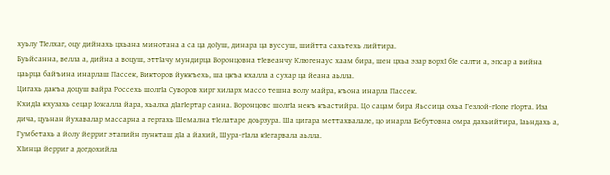хуьлу ТIелхаг, оцу дийнахь цхьана минотана а са ца доIуш, динара ца вуссуш, шийтта сахьтехь лийтира.
Буьйсанна, велла а, дийна а воцуш, эттIачу мундирца Воронцовна тIевеанчу Клюгенаус хаам бира, шен цхьа эзар ворхI бIе салти а, эпсар а вийна цаьрца байъина инарлаш Пассек, Викторов йуккъехь, ша цкъа кхалла а сухар ца йеана аьлла.
Цигахь дакъа доцуш вайра Россехь шолгIа Суворов хирг хиларх массо тешна волу майра, къона инарла Пассек.
КхидIа кхузахь сецар Iожалла йара, хьалха дIагIертар санна. Воронцовс шолгIа некъ къастийра. Цо сацам бира Яьссица охьа Гезлой-гIопе гIорта. Иза дича, цуьнан йухавалар массарна а гергахь Шемална тIелатаре доьрзура. Ша цигара меттахвалале, цо инарла Бебутовна омра дахьийтира, Iаьндахь а, Гумбетахь а йолу йерриг этапийн пункташ дIа а йахий, Шура-гIала кIегарвала аьлла.
ХIинца йерриг а догдохийла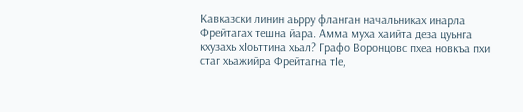Кавказски линин аьрру фланган начальниках инарла Фрейтагах тешна йара. Амма муха хаийта деза цуьнга кхузахь хIоьттина хьал? Графо Воронцовс пхеа новкъа пхи стаг хьажийра Фрейтагна тIе,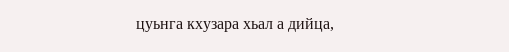цуьнга кхузара хьал а дийца,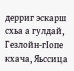дерриг эскарш схьа а гулдай, Гезлойн-гIопе кхача, Яьссица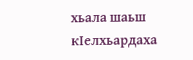хьала шаьш кIелхьардаха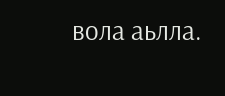вола аьлла.